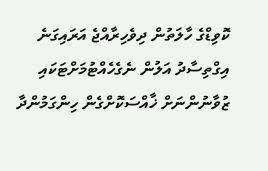ކޮވިޑްގެ ހާލަތުން ދިވެހިރާއްޖެ އަރައިގަނެ އިގްތިސާދު އަލުން ނެގެހެއްޓުމަށްޓަކައި ޒުވާނުންނަށް ޚާއްސަކޮށްގެން ހިންގަމުންދާ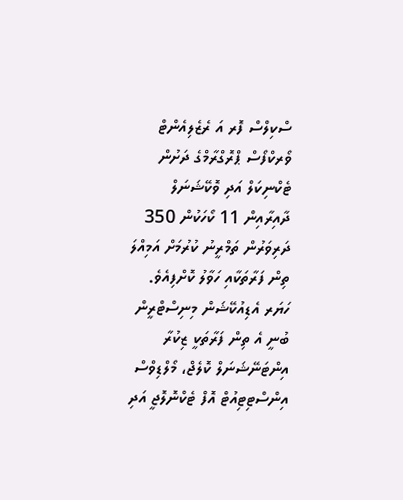ސްކިލްސް ފޮރ އަ ރެޒެލިއެންޓް ވޯރކްފޯސް ޕްރޮގްރާމްގެ ދަށުން ޓެކްނިކަލް އަދި ވޮކޭޝަނަލް ދާއިރާއިން 11 ކޯހަކުން 350 ދަރިވަރުން ތަމްރީނު ކުރުމަށް އަމިއްލަ ތިން ފަރާތަކާއި ހަވާލު ކޮށްފިއެވެ.
ހަޔަރ އެޑިއުކޭޝަން މިނިސްޓްރީން ބުނީ އެ ތިން ފަރާތަކީ ޒިކުރާ އިންޓަނޭޝަނަލް ކޮލެޖް، މޯލްޑިވްސް އިންސްޓިޓިއުޓް އޮފް ޓެކްނޮލޮޖީ އަދި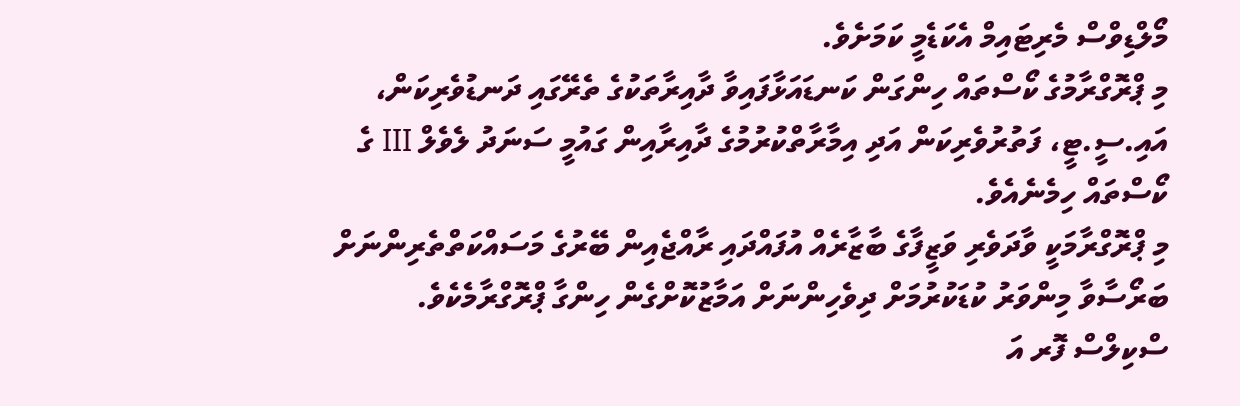މޯލްޑިވްސް މެރިޓައިމް އެކަޑެމީ ކަމަށެވެ.
މި ޕްރޮގްރާމުގެ ކޯސްތައް ހިންގަން ކަނޑައަޅާފައިވާ ދާއިރާތަކުގެ ތެރޭގައި ދަނޑުވެރިކަން، އައި.ސީ.ޓީ، ފަތުރުވެރިކަން އަދި އިމާރާތްކުރުމުގެ ދާއިރާއިން ގައުމީ ސަނަދު ލެވެލް III ގެ ކޯސްތައް ހިމެނެއެވެ.
މި ޕްރޮގްރާމަކީ ވާދަވެރި ވަޒީފާގެ ބާޒާރެއް އުފައްދައި ރާއްޖެއިން ބޭރުގެ މަސައްކަތްތެރިންނަށް ބަރޯސާވާ މިންވަރު ކުޑަކުރުމަށް ދިވެހިންނަށް އަމާޒުކޮށްގެން ހިންގާ ޕްރޮގްރާމެކެވެ.
ސްކިލްސް ފޮރ އަ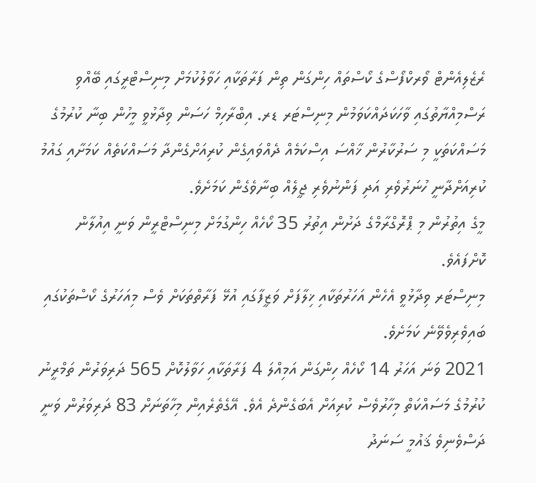ރެޒެލިއެންޓް ވޯރކްފޯސްގެ ކޯސްތައް ހިންގަން ތިން ފަރާތަކާއި ހަވާލުކުމަށް މިނިސްޓްރީގައި ބޭއްވި ރަސްމިއްޔާތުގައި ވާހަކަދައްކަވަމުން މިނިސްޓަރ ޑރ. އިބްރާހިމް ހަސަން ވިދާޅުވީ މީހުން ބިނާ ކުރުމުގެ މަސައްކަތަކީ މި ސަރުކާރުން ޚާއްސަ އިސްކަމެއް ދެއްވައިގެން ކުރިއަށްގެންދާ މަސައްކަތެއް ކަމަށާއި ގައުމު ކުރިއަށްދާނީ ހުނަރުވެރި އަދި ފަންނުވެރި ޖީލެއް ބިނާވެގެން ކަމަށެވެ.
މީގެ އިތުރުން މި ޕްރޮގްރާމްގެ ދަށުން އިތުރު 35 ކޯހެއް ހިންގުމަށް މިނިސްޓްރީން ވަނީ އިއުލާން ކޮށްފައެވެ.
މިނިސްޓަރ ވިދާޅުވީ އެހެން އަހަރުތަކާއި ޚިލާފަށް ވަޒީފާގައި އުޅޭ ފަރާތްތަކަށް ވެސް މިއަހަރުގެ ކޯސްތަކުގައި ބައިވެރިވެވޭނެ ކަމަށެވެ.
2021 ވަނަ އަހަރު 14 ކޯހެއް ހިންގަން އަމިއްލަ 4 ފަރާތަކާއި ހަވާލުކޮށް 565 ދަރިވަރުން ތަމްރީނު ކުރުމުގެ މަސައްކަތް މިހާރުވެސް ކުރިއަށް އެބަގެންދެ އެވެ. އޭގެތެރެއިން މިހާތަނަށް 83 ދަރިވަރުން ވަނީ ދަސްވެނިވެ ޤައުމީ ސަނަދު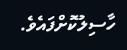ހާސިލުކޮށްފައެވެ.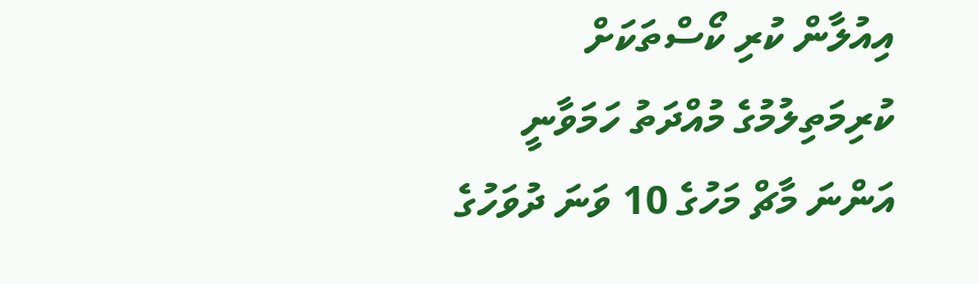އިއުލާން ކުރި ކޯސްތަކަށް ކުރިމަތިލުމުގެ މުއްދަތު ހަމަވާނީ އަންނަ މާޗް މަހުގެ 10 ވަނަ ދުވަހުގެ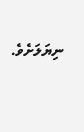ނިޔަލަށެވެ.